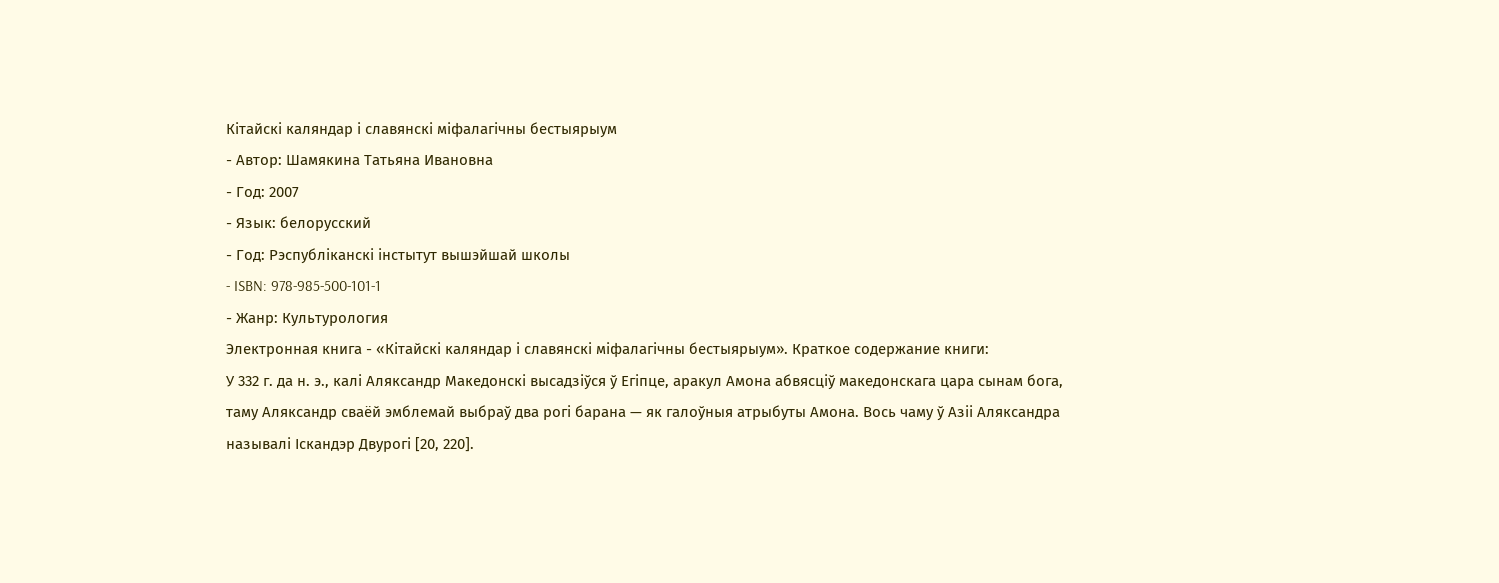Кітайскі каляндар і славянскі міфалагічны бестыярыум
- Автор: Шамякина Татьяна Ивановна
- Год: 2007
- Язык: белорусский
- Год: Рэспубліканскі інстытут вышэйшай школы
- ISBN: 978-985-500-101-1
- Жанр: Культурология
Электронная книга - «Кітайскі каляндар і славянскі міфалагічны бестыярыум». Краткое содержание книги:
У 332 г. да н. э., калі Аляксандр Македонскі высадзіўся ў Егіпце, аракул Амона абвясціў македонскага цара сынам бога, таму Аляксандр сваёй эмблемай выбраў два рогі барана — як галоўныя атрыбуты Амона. Вось чаму ў Азіі Аляксандра называлі Іскандэр Двурогі [20, 220].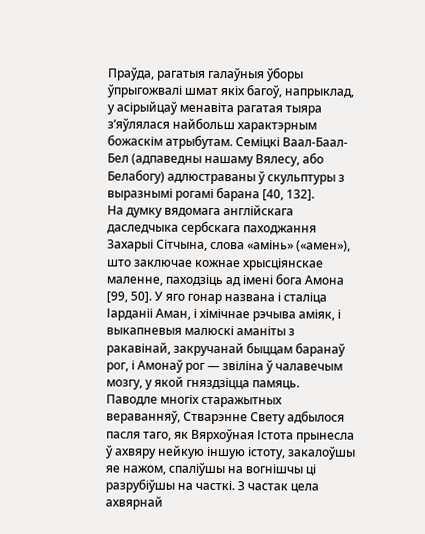Праўда, рагатыя галаўныя ўборы ўпрыгожвалі шмат якіх багоў, напрыклад, у асірыйцаў менавіта рагатая тыяра з’яўлялася найбольш характэрным божаскім атрыбутам. Семіцкі Ваал-Баал-Бел (адпаведны нашаму Вялесу, або Белабогу) адлюстраваны ў скульптуры з выразнымі рогамі барана [40, 132].
На думку вядомага англійскага даследчыка сербскага паходжання Захарыі Сітчына, слова «амінь» («амен»), што заключае кожнае хрысціянскае маленне, паходзіць ад імені бога Амона [99, 50]. У яго гонар названа і сталіца Іарданіі Аман, і хімічнае рэчыва аміяк, і выкапневыя малюскі аманіты з ракавінай, закручанай быццам баранаў рог, і Амонаў рог — звіліна ў чалавечым мозгу, у якой гняздзіцца памяць.
Паводле многіх старажытных вераванняў, Стварэнне Свету адбылося пасля таго, як Вярхоўная Істота прынесла ў ахвяру нейкую іншую істоту, закалоўшы яе нажом, спаліўшы на вогнішчы ці разрубіўшы на часткі. З частак цела ахвярнай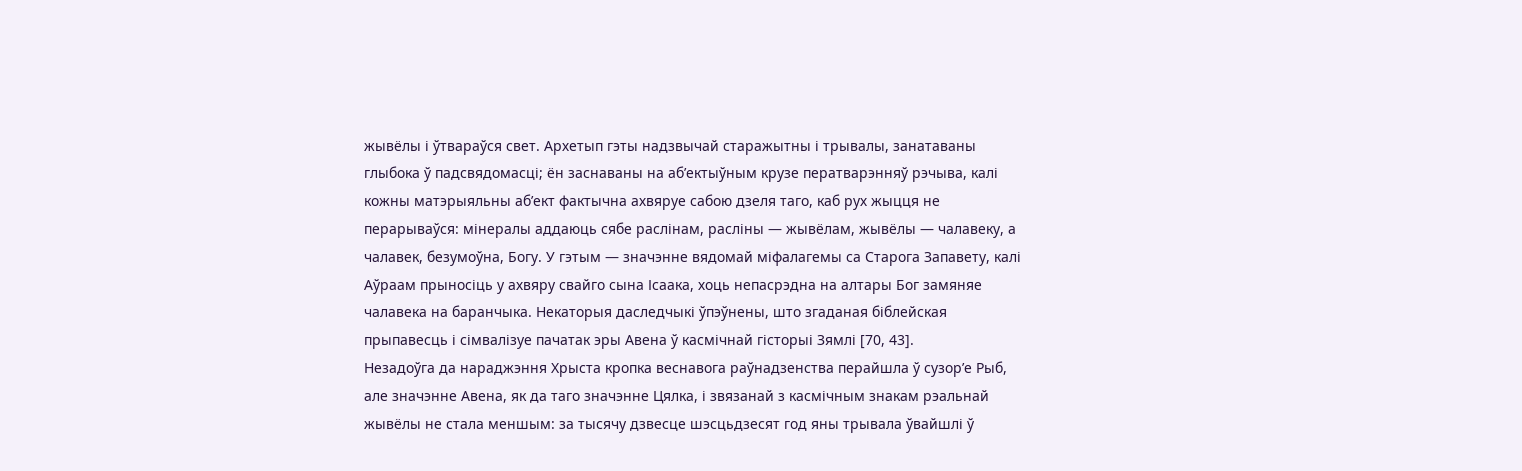жывёлы і ўтвараўся свет. Архетып гэты надзвычай старажытны і трывалы, занатаваны глыбока ў падсвядомасці; ён заснаваны на аб’ектыўным крузе ператварэнняў рэчыва, калі кожны матэрыяльны аб’ект фактычна ахвяруе сабою дзеля таго, каб рух жыцця не перарываўся: мінералы аддаюць сябе раслінам, расліны — жывёлам, жывёлы — чалавеку, а чалавек, безумоўна, Богу. У гэтым — значэнне вядомай міфалагемы са Старога Запавету, калі Аўраам прыносіць у ахвяру свайго сына Ісаака, хоць непасрэдна на алтары Бог замяняе чалавека на баранчыка. Некаторыя даследчыкі ўпэўнены, што згаданая біблейская прыпавесць і сімвалізуе пачатак эры Авена ў касмічнай гісторыі Зямлі [70, 43].
Незадоўга да нараджэння Хрыста кропка веснавога раўнадзенства перайшла ў сузор’е Рыб, але значэнне Авена, як да таго значэнне Цялка, і звязанай з касмічным знакам рэальнай жывёлы не стала меншым: за тысячу дзвесце шэсцьдзесят год яны трывала ўвайшлі ў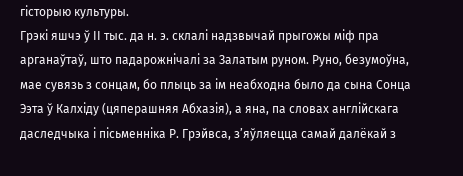гісторыю культуры.
Грэкі яшчэ ў ІІ тыс. да н. э. склалі надзвычай прыгожы міф пра арганаўтаў, што падарожнічалі за Залатым руном. Руно, безумоўна, мае сувязь з сонцам, бо плыць за ім неабходна было да сына Сонца Ээта ў Калхіду (цяперашняя Абхазія), а яна, па словах англійскага даследчыка і пісьменніка Р. Грэйвса, з’яўляецца самай далёкай з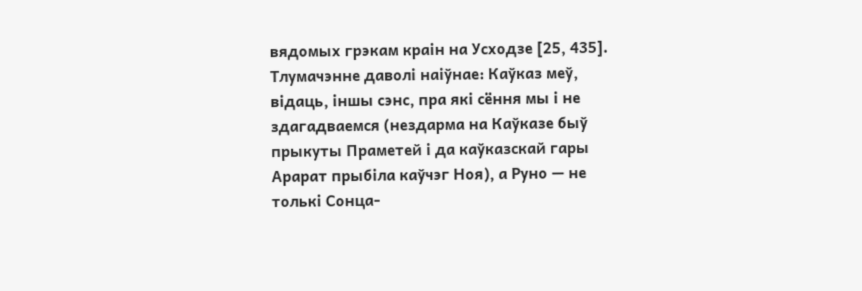вядомых грэкам краін на Усходзе [25, 435]. Тлумачэнне даволі наіўнае: Каўказ меў, відаць, іншы сэнс, пра які сёння мы і не здагадваемся (нездарма на Каўказе быў прыкуты Праметей і да каўказскай гары Арарат прыбіла каўчэг Ноя), а Руно — не толькі Сонца-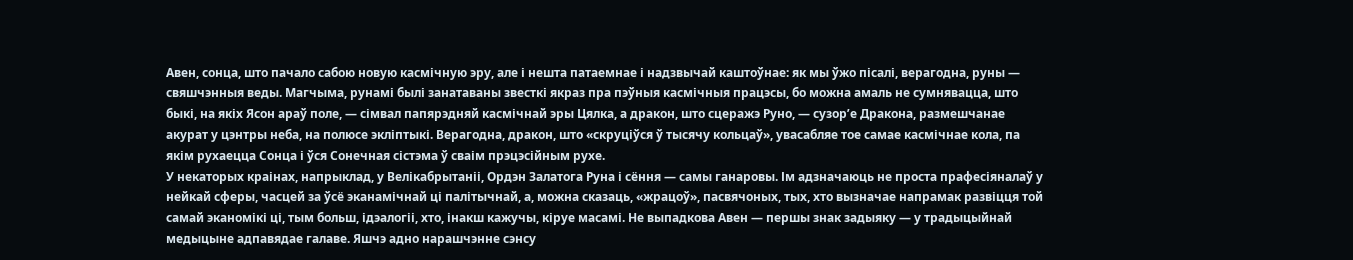Авен, сонца, што пачало сабою новую касмічную эру, але і нешта патаемнае і надзвычай каштоўнае: як мы ўжо пісалі, верагодна, руны — свяшчэнныя веды. Магчыма, рунамі былі занатаваны звесткі якраз пра пэўныя касмічныя працэсы, бо можна амаль не сумнявацца, што быкі, на якіх Ясон араў поле, — сімвал папярэдняй касмічнай эры Цялка, а дракон, што сцеражэ Руно, — сузор’е Дракона, размешчанае акурат у цэнтры неба, на полюсе экліптыкі. Верагодна, дракон, што «скруціўся ў тысячу кольцаў», увасабляе тое самае касмічнае кола, па якім рухаецца Сонца і ўся Сонечная сістэма ў сваім прэцэсійным рухе.
У некаторых краінах, напрыклад, у Велікабрытаніі, Ордэн Залатога Руна і сёння — самы ганаровы. Ім адзначаюць не проста прафесіяналаў у нейкай сферы, часцей за ўсё эканамічнай ці палітычнай, а, можна сказаць, «жрацоў», пасвячоных, тых, хто вызначае напрамак развіцця той самай эканомікі ці, тым больш, ідэалогіі, хто, інакш кажучы, кіруе масамі. Не выпадкова Авен — першы знак задыяку — у традыцыйнай медыцыне адпавядае галаве. Яшчэ адно нарашчэнне сэнсу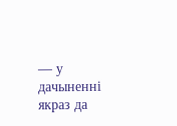— у дачыненні якраз да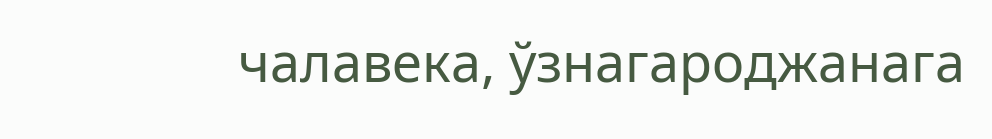чалавека, ўзнагароджанага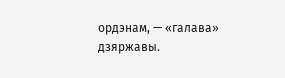ордэнам, — «галава» дзяржавы.